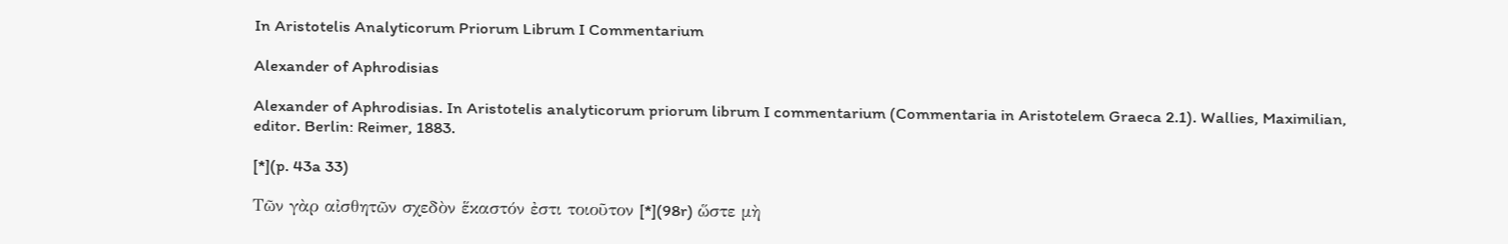In Aristotelis Analyticorum Priorum Librum I Commentarium

Alexander of Aphrodisias

Alexander of Aphrodisias. In Aristotelis analyticorum priorum librum I commentarium (Commentaria in Aristotelem Graeca 2.1). Wallies, Maximilian, editor. Berlin: Reimer, 1883.

[*](p. 43a 33)

Τῶν γὰρ αἰσθητῶν σχεδὸν ἕκαστόν ἐστι τοιοῦτον [*](98r) ὥστε μὴ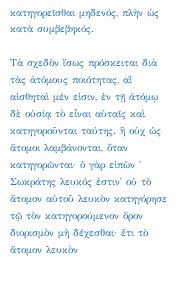κατηγορεῖσθαι μηδενός, πλὴν ὡς κατὰ συμβεβηκός.

Τὰ σχεδὸν ἴσως πρόσκειται διὰ τὰς ἀτόμους ποιότητας, αἳ αἰσθηταὶ μέν εἰσιν, ἐν τῇ ἀτόμῳ δὲ οὐσίᾳ τὸ εἶναι αὐταῖς καὶ κατηγοροῦνται ταύτης. ἢ οὐχ ὡς ἄτομοι λαμβάνονται, ὅταν κατηγορῶνται· ὁ γὰρ εἰπὼν ῾ Σωκράτης λευκός ἐστιν᾿ οὐ τὸ ἄτομον αὐτοῦ λευκὸν κατηγόρησε τῷ τὸν κατηγορούμενον ὅρον διορισμὸν μὴ δέχεσθαι· ἔτι τὸ ἄτομον λευκὸν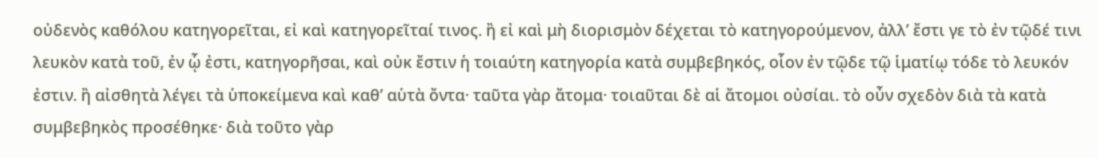οὐδενὸς καθόλου κατηγορεῖται, εἰ καὶ κατηγορεῖταί τινος. ἢ εἰ καὶ μὴ διορισμὸν δέχεται τὸ κατηγορούμενον, ἀλλ’ ἔστι γε τὸ ἐν τῷδέ τινι λευκὸν κατὰ τοῦ, ἐν ᾧ ἐστι, κατηγορῆσαι, καὶ οὐκ ἔστιν ἡ τοιαύτη κατηγορία κατὰ συμβεβηκός, οἷον ἐν τῷδε τῷ ἱματίῳ τόδε τὸ λευκόν ἐστιν. ἢ αἰσθητὰ λέγει τὰ ὑποκείμενα καὶ καθ’ αὑτὰ ὄντα· ταῦτα γὰρ ἄτομα· τοιαῦται δὲ αἱ ἄτομοι οὐσίαι. τὸ οὖν σχεδὸν διὰ τὰ κατὰ συμβεβηκὸς προσέθηκε· διὰ τοῦτο γὰρ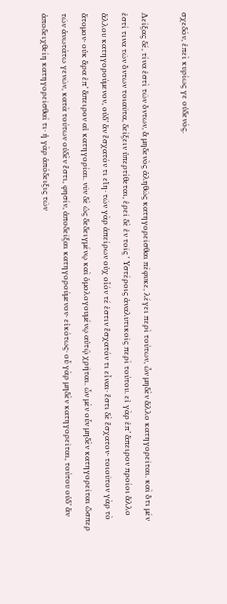σχεδόν, ἐπεὶ κυρίως γε οὐδενός.

Δείξας δέ, τίνα ἐστὶ τῶν ὄντων, ἃ μηδενὸς ἀληθῶς κατηγορεῖσθαι πέφυκε, λέγει περὶ τούτων, ὧν μηδὲν ἄλλο κατηγορεῖται. καὶ ὅτι μέν ἐστί τινα τῶν ὄντων τοιαῦτα, δείξειν ὑπερτίθεται, ἐρεῖ δὲ ἐν τοῖς ῾ Υστέροις ἀναλυτικοῖς περὶ τούτου. εἰ γὰρ ἐπ’ ἄπειρον προίοι ἄλλο ἄλλου κατηγορούμενον, οὐδ’ ἄν ἔσχατόν τι εἴη· τῶν γὰρ ἀπείρων οὐχ οἷόν τέ ἐστιν ἔσχατόν τι εἶναι· ἔστι δὲ ἔσχατον· τοιοῦτον γὰρ τὸ ἄτομον· οὐκ ἄρα ἐπ’ ἄπειρον αἱ κατηγορίαι. νῦν δὲ ὡς δεδειγμένῳ καὶ ὁμολογουμένῳ αὐτῷ χρῆται. ὧν μὲν οὖν μηδὲν κατηγορεῖται ὥσπερ τῶν ἀνωτάτω γενῶν, κατὰ τούτων οὐδὲν ἔστι, φησίν, ἀποδεῖξαι κατηγορούμενον· εἰκότως· οὗ γὰρ μηδὲν κατηγορεῖται, τούτου οὐδ’ ἄν ἀποδειχθείη κατηγορεῖσθαί τι· ἡ γὰρ ἀπόδειξις τῶν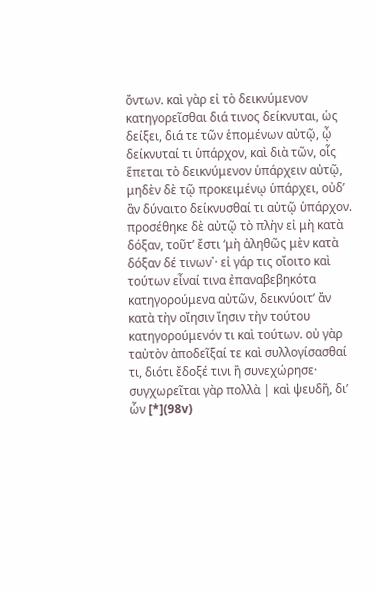ὄντων. καὶ γὰρ εἰ τὸ δεικνύμενον κατηγορεῖσθαι διά τινος δείκνυται, ὡς δείξει, διά τε τῶν ἑπομένων αὐτῷ, ᾦ δείκνυταί τι ὑπάρχον, καὶ διὰ τῶν, οἷς ἕπεται τὸ δεικνύμενον ὑπάρχειν αὐτῷ, μηδὲν δὲ τῷ προκειμένῳ ὑπάρχει, οὐδ’ ἂν δύναιτο δείκνυσθαί τι αὐτῷ ὑπάρχον. προσέθηκε δὲ αὐτῷ τὸ πλὴν εἰ μὴ κατὰ δόξαν, τοῦτ’ ἔστι ‘μὴ ἀληθῶς μὲν κατὰ δόξαν δέ τινων᾿· εἰ γάρ τις οἴοιτο καὶ τούτων εἶναί τινα ἐπαναβεβηκότα κατηγορούμενα αὐτῶν, δεικνύοιτ’ ἄν κατὰ τὴν οἴησιν ἴησιν τὴν τούτου κατηγορούμενόν τι καὶ τούτων. οὐ γὰρ ταὐτὸν ἀποδεῖξαί τε καὶ συλλογίσασθαί τι, διότι ἔδοξέ τινι ἢ συνεχώρησε· συγχωρεῖται γὰρ πολλὰ | καὶ ψευδῆ, δι’ ὧν [*](98v)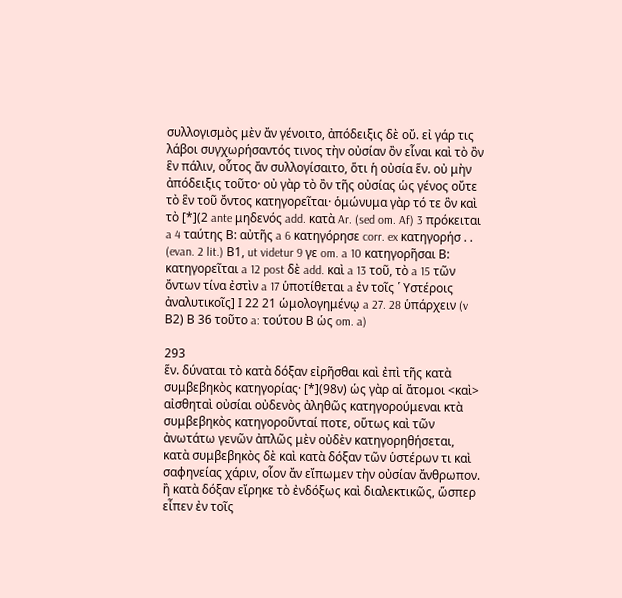συλλογισμὸς μὲν ἄν γένοιτο, ἀπόδειξις δὲ οὔ. εἰ γάρ τις λάβοι συγχωρήσαντός τινος τὴν οὐσίαν ὂν εἷναι καὶ τὸ ὂν ἓν πάλιν, οὗτος ἄν συλλογίσαιτο, ὅτι ἡ οὐσία ἕν. οὐ μὴν ἀπόδειξις τοῦτο· οὐ γὰρ τὸ ὂν τῆς οὐσίας ὡς γένος οὔτε τὸ ἓν τοῦ ὄντος κατηγορεῖται· ὁμώνυμα γὰρ τό τε ὃν καὶ τὸ [*](2 ante μηδενός add. κατὰ Ar. (sed om. Af) 3 πρόκειται a 4 ταύτης Β: αὐτῆς a 6 κατηγόρησε corr. ex κατηγορήσ . . (evan. 2 lit.) Β1, ut videtur 9 γε om. a 10 κατηγορῆσαι Β: κατηγορεῖται a 12 post δὲ add. καὶ a 13 τοῦ, τὸ a 15 τῶν ὄντων τίνα ἐστὶν a 17 ὑποτίθεται a ἐν τοῖς ῾ Υστέροις ἀναλυτικοῖς] Ι 22 21 ὡμολογημένῳ a 27. 28 ὑπάρχειν (v Β2) Β 36 τοῦτο a: τούτου Β ὡς om. a)

293
ἕν. δύναται τὸ κατὰ δόξαν εἰρῆσθαι καὶ ἐπὶ τῆς κατὰ συμβεβηκὸς κατηγορίας· [*](98ν) ὡς γὰρ αἱ ἄτομοι <καὶ> αἰσθηταὶ οὐσίαι οὐδενὸς ἀληθῶς κατηγορούμεναι κτὰ συμβεβηκὸς κατηγοροῦνταί ποτε, οὕτως καὶ τῶν ἀνωτάτω γενῶν ἀπλῶς μὲν οὐδὲν κατηγορηθήσεται, κατὰ συμβεβηκὸς δὲ καὶ κατὰ δόξαν τῶν ὑστέρων τι καὶ σαφηνείας χάριν, οἷον ἄν εἴπωμεν τὴν οὐσίαν ἄνθρωπον. ἢ κατὰ δόξαν εἴρηκε τὸ ἐνδόξως καὶ διαλεκτικῶς, ὥσπερ εἶπεν ἐν τοῖς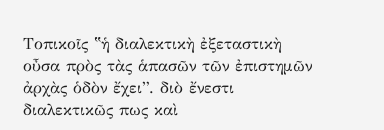Τοπικοῖς ‟ἡ διαλεκτικὴ ἐξεταστικὴ οὖσα πρὸς τὰς ἁπασῶν τῶν ἐπιστημῶν ἀρχὰς ὁδὸν ἔχει”. διὸ ἔνεστι διαλεκτικῶς πως καὶ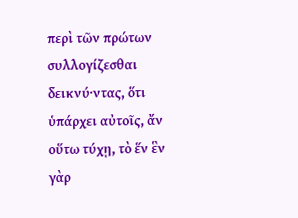περὶ τῶν πρώτων συλλογίζεσθαι δεικνύ·ντας, ὅτι ὑπάρχει αὐτοῖς, ἄν οὕτω τύχῃ, τὸ ἕν ἓν γὰρ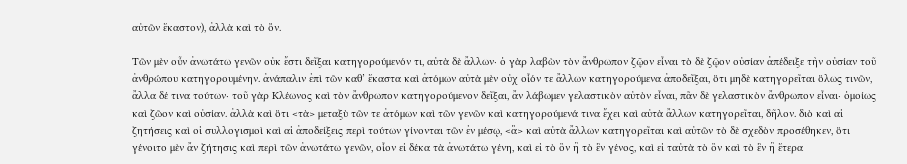αὐτῶν ἕκαστον), ἀλλὰ καὶ τὸ ὄν.

Τῶν μὲν οὖν ἀνωτάτω γενῶν οὐκ ἔστι δεῖξαι κατηγορούμενόν τι, αὐτὰ δὲ ἄλλων· ὁ γὰρ λαβὼν τὸν ἄνθρωπον ζῷον εἶναι τὸ δὲ ζῷον οὐσίαν ἀπέδειξε τὴν οὐσίαν τοῦ ἀνθρώπου κατηγορουμένην. ἀνάπαλιν ἐπὶ τῶν καθ’ ἕκαστα καὶ ἀτόμων αὐτὰ μὲν οὐχ οἷόν τε ἄλλων κατηγορούμενα ἀποδεῖξαι, ὅτι μηδὲ κατηγορεῖται ὅλως τινῶν, ἄλλα δέ τινα τούτων· τοῦ γὰρ Κλέωνος καὶ τὸν ἄνθρωπον κατηγορούμενον δεῖξαι, ἄν λάβωμεν γελαστικὸν αὐτὸν εἶναι, πᾶν δὲ γελαστικὸν ἄνθρωπον εἶναι· ὁμοίως καὶ ζῶον καὶ οὐσίαν. ἀλλὰ καὶ ὅτι <τὰ> μεταξὺ τῶν τε ἀτόμων καὶ τῶν γενῶν καὶ κατηγορούμενά τινα ἔχει καὶ αὐτὰ ἄλλων κατηγορεῖται, δῆλον. διὸ καὶ αἱ ζητήσεις καὶ οἱ συλλογισμοὶ καὶ αἱ ἀποδείξεις περὶ τούτων γίνονται τῶν ἐν μέσῳ, <ἃ> καὶ αὐτὰ ἄλλων κατηγορεῖται καὶ αὐτῶν τὸ δὲ σχεδὸν προσέθηκεν, ὅτι γένοιτο μὲν ἄν ζήτησις καὶ περὶ τῶν ἀνωτάτω γενῶν, οἷον εἰ δέκα τὰ ἀνωτάτω γένη, καὶ εἰ τὸ ὂν ἢ τὸ ἓν γένος, καὶ εἰ ταὐτὰ τὸ ὂν καὶ τὸ ἓν ἢ ἕτερα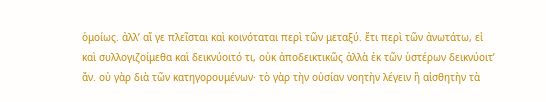ὁμοίως. ἀλλ’ αἵ γε πλεῖσται καὶ κοινόταται περὶ τῶν μεταξύ. ἔτι περὶ τῶν ἀνωτάτω, εἰ καὶ συλλογιζοίμεθα καὶ δεικνύοιτό τι, οὐκ ἀποδεικτικῶς ἀλλὰ ἐκ τῶν ὑστέρων δεικνύοιτ’ ἄν. οὐ γὰρ διὰ τῶν κατηγορουμένων· τὸ γὰρ τὴν οὐσίαν νοητὴν λέγειν ἢ αἰσθητὴν τὰ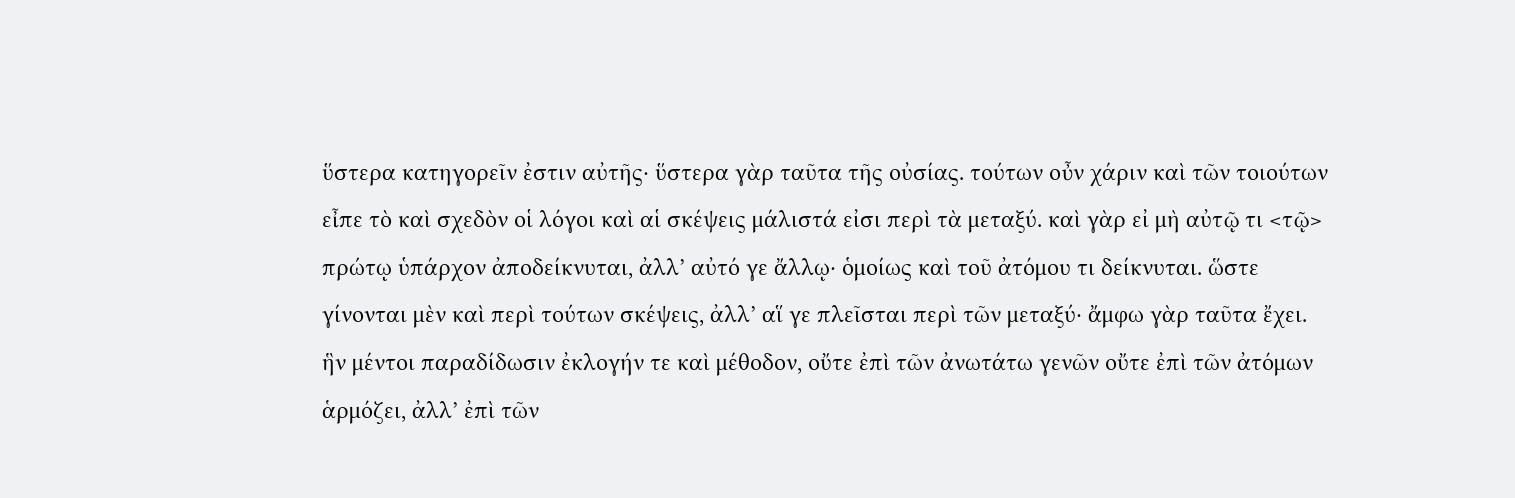ὕστερα κατηγορεῖν ἐστιν αὐτῆς· ὕστερα γὰρ ταῦτα τῆς οὐσίας. τούτων οὖν χάριν καὶ τῶν τοιούτων εἶπε τὸ καὶ σχεδὸν οἱ λόγοι καὶ αἱ σκέψεις μάλιστά εἰσι περὶ τὰ μεταξύ. καὶ γὰρ εἰ μὴ αὐτῷ τι <τῷ> πρώτῳ ὑπάρχον ἀποδείκνυται, ἀλλ’ αὐτό γε ἄλλῳ· ὁμοίως καὶ τοῦ ἀτόμου τι δείκνυται. ὥστε γίνονται μὲν καὶ περὶ τούτων σκέψεις, ἀλλ’ αἵ γε πλεῖσται περὶ τῶν μεταξύ· ἄμφω γὰρ ταῦτα ἔχει. ἣν μέντοι παραδίδωσιν ἐκλογήν τε καὶ μέθοδον, οὔτε ἐπὶ τῶν ἀνωτάτω γενῶν οὔτε ἐπὶ τῶν ἀτόμων ἁρμόζει, ἀλλ’ ἐπὶ τῶν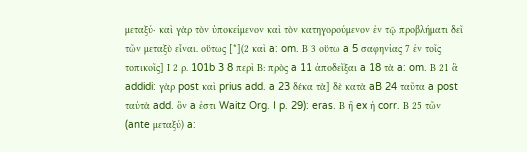μεταξύ· καὶ γὰρ τὸν ὑποκείμενον καὶ τὸν κατηγορούμενον ἐν τῷ προβλήματι δεῖ τῶν μεταξὺ εἶναι. οὕτως [*](2 καὶ a: om. Β 3 οὕτω a 5 σαφηνίας 7 ἐν τοῖς τοπικοῖς] Ι 2 ρ. 101b 3 8 περὶ Β: πρὸς a 11 ἀποδεῖξαι a 18 τὰ a: om. Β 21 ἃ addidi: γὰρ post καὶ prius add. a 23 δέκα τὰ] δὲ κατὰ aB 24 ταῦτα a post ταὐτὰ add. ὃν a ἐστι Waitz Org. I p. 29): eras. Β ἢ ex ἡ corr. Β 25 τῶν (ante μεταξύ) a: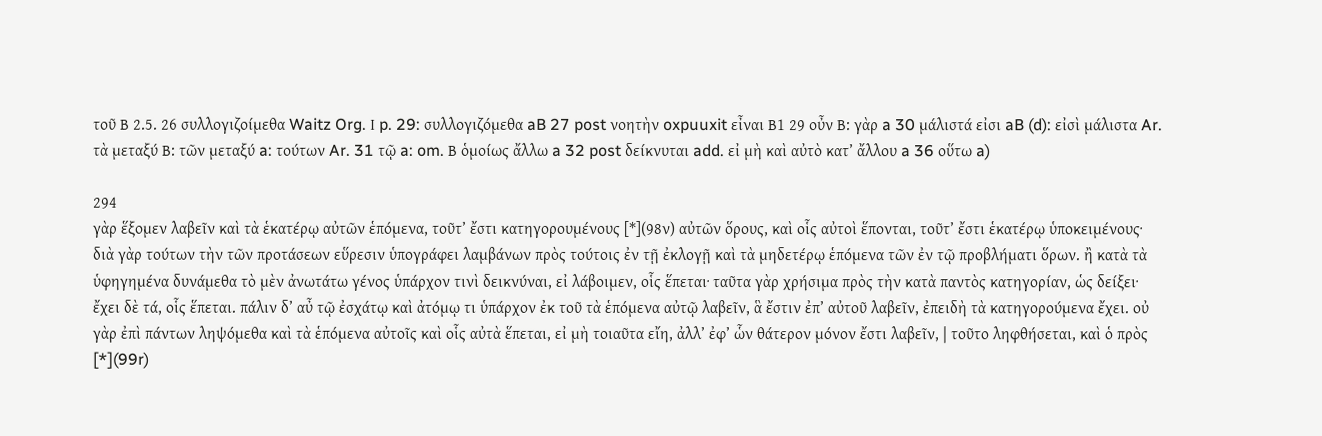τοῦ Β 2.5. 26 συλλογιζοίμεθα Waitz Org. Ι p. 29: συλλογιζόμεθα aB 27 post νοητὴν oxpuuxit εἶναι Β1 29 οὖν Β: γὰρ a 30 μάλιστά εἰσι aB (d): εἰσὶ μάλιστα Ar. τὰ μεταξύ Β: τῶν μεταξύ a: τούτων Ar. 31 τῷ a: om. Β ὁμοίως ἄλλω a 32 post δείκνυται add. εἰ μὴ καὶ αὐτὸ κατ’ ἄλλου a 36 οὕτω a)

294
γὰρ ἕξομεν λαβεῖν καὶ τὰ ἑκατέρῳ αὐτῶν ἑπόμενα, τοῦτ’ ἔστι κατηγορουμένους [*](98ν) αὐτῶν ὅρους, καὶ οἷς αὐτοὶ ἕπονται, τοῦτ’ ἔστι ἑκατέρῳ ὑποκειμένους· διὰ γὰρ τούτων τὴν τῶν προτάσεων εὕρεσιν ὑπογράφει λαμβάνων πρὸς τούτοις ἐν τῇ ἐκλογῇ καὶ τὰ μηδετέρῳ ἑπόμενα τῶν ἐν τῷ προβλήματι ὅρων. ἢ κατὰ τὰ ὑφηγημένα δυνάμεθα τὸ μὲν ἀνωτάτω γένος ὑπάρχον τινὶ δεικνύναι, εἰ λάβοιμεν, οἷς ἕπεται· ταῦτα γὰρ χρήσιμα πρὸς τὴν κατὰ παντὸς κατηγορίαν, ὡς δείξει· ἔχει δὲ τά, οἷς ἕπεται. πάλιν δ’ αὖ τῷ ἐσχάτῳ καὶ ἀτόμῳ τι ὑπάρχον ἐκ τοῦ τὰ ἑπόμενα αὐτῷ λαβεῖν, ἃ ἔστιν ἐπ’ αὐτοῦ λαβεῖν, ἐπειδὴ τὰ κατηγορούμενα ἔχει. οὐ γὰρ ἐπὶ πάντων ληψόμεθα καὶ τὰ ἑπόμενα αὐτοῖς καὶ οἷς αὐτὰ ἕπεται, εἰ μὴ τοιαῦτα εἴη, ἀλλ’ ἐφ’ ὧν θάτερον μόνον ἔστι λαβεῖν, | τοῦτο ληφθήσεται, καὶ ὁ πρὸς [*](99r)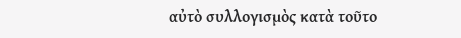αὐτὸ συλλογισμὸς κατὰ τοῦτο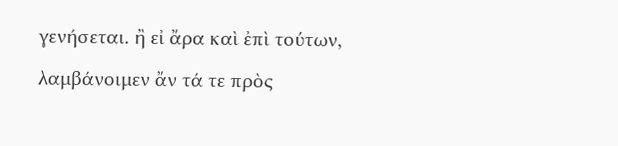γενήσεται. ἢ εἰ ἄρα καὶ ἐπὶ τούτων, λαμβάνοιμεν ἄν τά τε πρὸς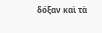δόξαν καὶ τὰ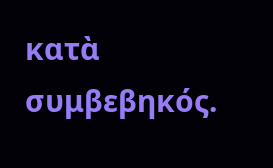κατὰ συμβεβηκός.